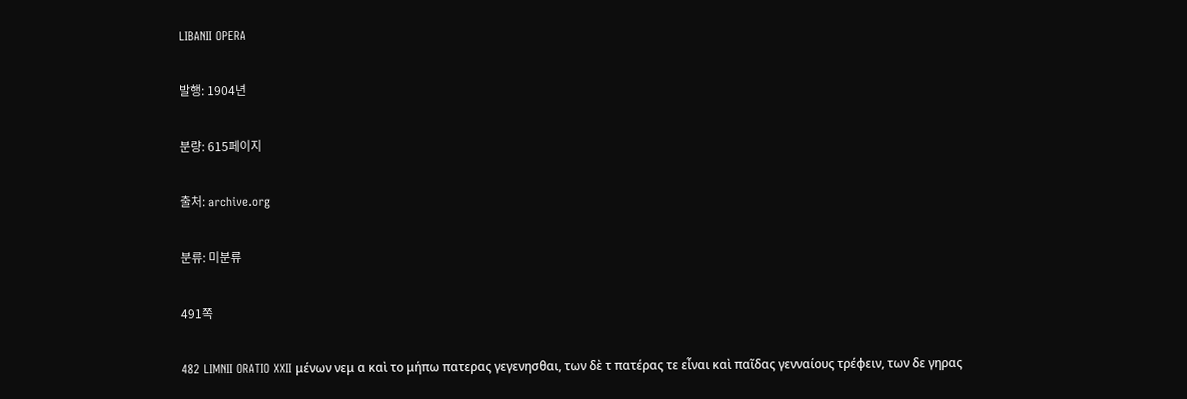LIBANII OPERA

발행: 1904년

분량: 615페이지

출처: archive.org

분류: 미분류

491쪽

482 LIMNII ORATIO XXII μένων νεμ α καὶ το μήπω πατερας γεγενησθαι, των δὲ τ πατέρας τε εἶναι καὶ παῖδας γενναίους τρέφειν, των δε γηρας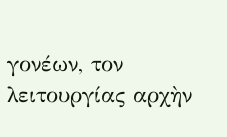γονέων, τον λειτουργίας αρχὴν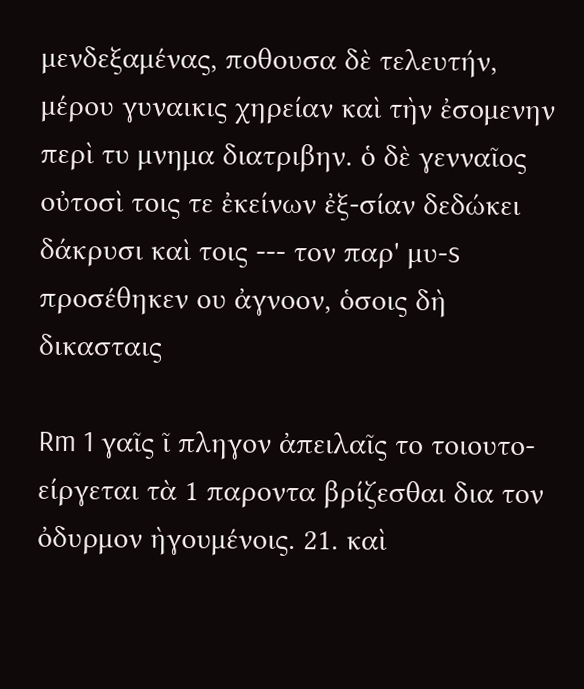μενδεξαμένας, ποθουσα δὲ τελευτήν, μέρου γυναικις χηρείαν καὶ τὴν ἐσομενην περὶ τυ μνημα διατριβην. ὁ δὲ γενναῖος οὐτοσὶ τοις τε ἐκείνων ἐξ-σίαν δεδώκει δάκρυσι καὶ τοις --- τον παρ' μυ-s προσέθηκεν ου ἀγνοον, ὁσοις δὴ δικασταις

Rm 1 γαῖς ῖ πληγον ἀπειλαῖς το τοιουτο- είργεται τὰ 1 παροντα βρίζεσθαι δια τον ὀδυρμον ὴγουμένοις. 21. καὶ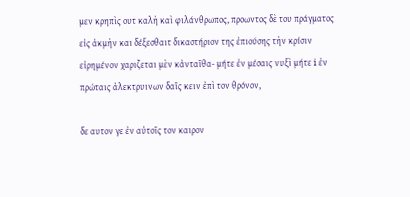μεν κρηπὶς ουτ καλὴ καὶ φιλάνθρωπος, προωντος δὲ του πράγματος εἰς ἀκμὴν και δέξεσθαιτ δικαστήριον της ἐπιούσης τὴν κρίσιν εἰρημένον χαριζεται μὲν κἀνταῖθα- μήτε ἐν μέσαις νυξὶ μήτε i ἐν πρώταις ἀλεκτρυινων δαῖς κειν ἐπὶ τον θρόνον,

δε αυτον γε ἐν αὐτοῖς τον καιρον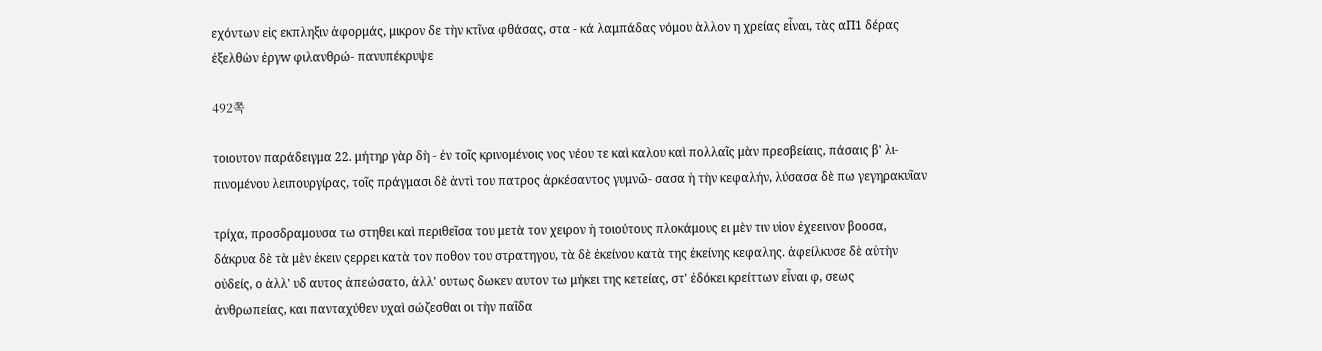εχόντων εἰς εκπληξιν ἀφορμάς, μικρον δε τὴν κτῖνα φθάσας, στα - κά λαμπάδας νόμου ὰλλον η χρείας εἶναι, τὰς αΠ1 δέρας ἐξελθὼν ἐργw φιλανθρώ- πανυπέκρυψε

492쪽

τοιουτον παράδειγμα 22. μήτηρ γὰρ δὴ - ἐν τοῖς κρινομένοις νος νέου τε καὶ καλου καὶ πολλαῖς μὰν πρεσβείαις, πάσαις β' λι- πινομένου λειπουργίρας, τοῖς πράγμασι δὲ ἀντὶ του πατρος ἀρκέσαντος γυμνῶ- σασα ἡ τὴν κεφαλήν, λύσασα δὲ πω γεγηρακυῖαν

τρίχα, προσδραμουσα τω στηθει καὶ περιθεῖσα του μετὰ τον χειρον ἡ τοιούτους πλοκάμους ει μὲν τιν υἱον ἐχεεινον βοοσα, δάκρυα δὲ τὰ μὲν ἐκειν ςερρει κατὰ τον ποθον του στρατηγου, τὰ δὲ ἐκείνου κατὰ της ἐκείνης κεφαλης. ἀφείλκυσε δὲ αὐτὴν οὐδείς, ο ἀλλ' υδ αυτος ἀπεώσατο, ἀλλ' ουτως δωκεν αυτον τω μήκει της κετείας, στ' ἐδόκει κρείττων εἶναι φ, σεως ἀνθρωπείας, και πανταχύθεν υχαὶ σώζεσθαι οι τὴν παῖδα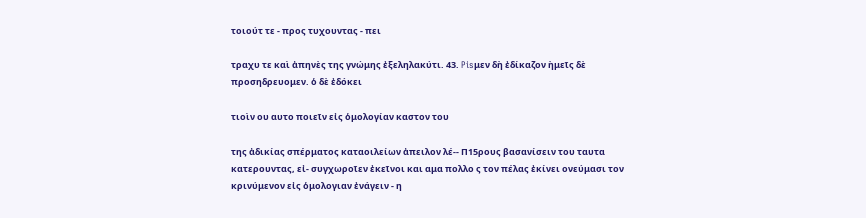τοιούτ τε - προς τυχουντας - πει

τραχυ τε καὶ ἀπηνὲς της γνώμης ἐξεληλακύτι. 43. Pisμεν δὴ ἐδίκαζον ὴμεῖς δὲ προσηδρευομεν. ὁ δὲ ἐδόκει

τιοὶν ου αυτο ποιεῖν εἰς ὁμολογίαν καστον του

της ἀδικίας σπέρματος καταοιλείων ἀπειλον λέ-- Π15ρους βασανίσειν του ταυτα κατερουντας, εἰ- συγχωροῖεν ἐκεῖνοι και αμα πολλο ς τον πέλας ἐκίνει ονεύμασι τον κρινύμενον εἰς ὁμολογιαν ἐνάγειν - η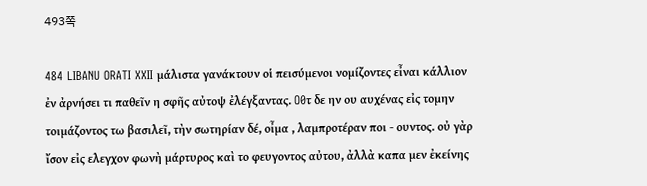493쪽

484 LIBANU ORATI XXII μάλιστα γανάκτουν οἱ πεισύμενοι νομίζοντες εἶναι κάλλιον ἐν ἀρνήσει τι παθεῖν η σφῆς αὐτοψ ἐλέγξαντας. O0τ δε ην ου αυχένας εἰς τομην τοιμάζοντος τω βασιλεῖ, τὴν σωτηρίαν δέ, οἶμα , λαμπροτέραν ποι - ουντος. οὐ γὰρ ἴσον εἰς ελεγχον φωνὴ μάρτυρος καὶ το φευγοντος αὐτου, ἀλλὰ καπα μεν ἐκείνης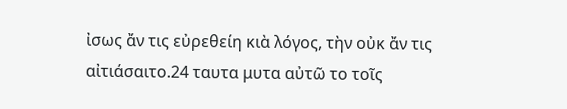ἰσως ἄν τις εὐρεθείη κιὰ λόγος, τὴν οὐκ ἄν τις αἰτιάσαιτο.24 ταυτα μυτα αὐτῶ το τοῖς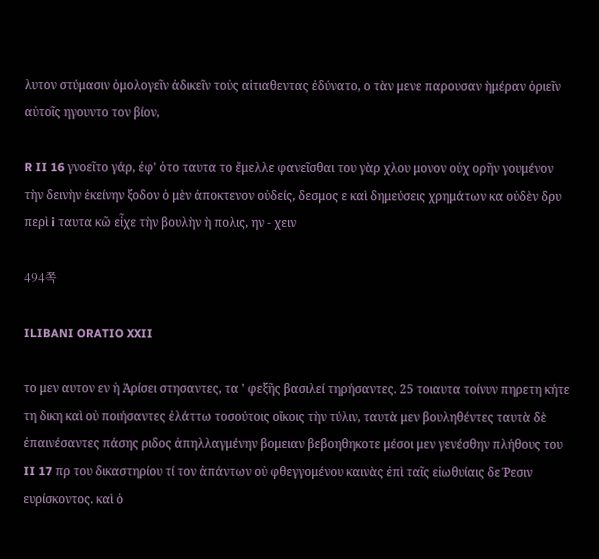λυτον στύμασιν ὁμολογεῖν ἀδικεῖν τοὐς αἰτιαθεντας ἐδύνατο, ο τὰν μενε παρουσαν ὴμέραν ὁριεῖν αὐτοῖς ηγουντο τον βίον,

R II 16 γνοεῖτο γάρ, ἐφ' ὁτο ταυτα το ἔμελλε φανεῖσθαι του γὰρ χλου μονον οὐχ ορῆν γουμένον τὴν δεινὴν ἐκείνην ξοδον ὁ μὲν ἀποκτενον οὐδείς, δεσμος ε καὶ δημεύσεις χρημάτων κα οὐδὲν δρυ περὶ i ταυτα κῶ εἶχε τὴν βουλὴν ὴ πολις, ην - χειν

494쪽

ILIBANI ORATIO XXII

το μεν αυτον εν ἡ Ἀρίσει στησαντες, τα ' φεξῆς βασιλεί τηρήσαντες. 25 τοιαυτα τοίνυν πηρετη κήτε τη δικη καὶ οὐ ποιήσαντες ἐλάττω τοσούτοις οἴκοις τὴν τύλιν, ταυτὰ μεν βουληθέντες ταυτὰ δὲ ἐπαινέσαντες πάσης ριδος ἀπηλλαγμένην βομειαν βεβοηθηκοτε μέσοι μεν γενέσθην πλήθους του II 17 πρ του δικαστηρίου τί τον ἀπάντων οὐ φθεγγομένου καινὰς ἐπὶ ταῖς εἰωθυίαις δε Ῥεσιν ευρίσκοντος. καὶ ὁ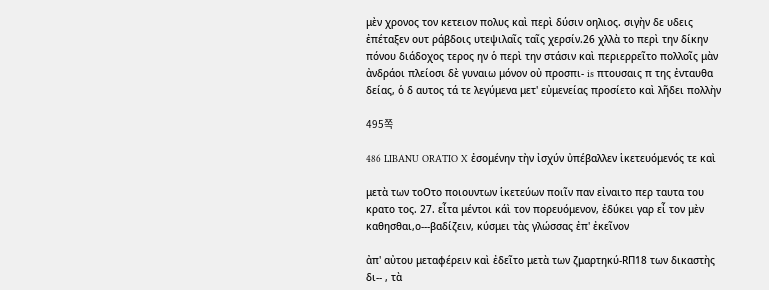μὲν χρονος τον κετειον πολυς καὶ περὶ δύσιν οηλιος. σιγὴν δε υδεις ἐπέταξεν ουτ ράβδοις υτεψιλαῖς ταῖς χερσίν.26 χλλὰ το περὶ την δίκην πόνου διάδοχος τερος ην ὁ περὶ την στάσιν καὶ περιερρεῖτο πολλοῖς μὰν ἀνδράοι πλείοσι δὲ γυναιω μόνον οὐ προσπι- is πτουσαις π της ἐνταυθα δείας, ὁ δ αυτος τά τε λεγύμενα μετ' εὐμενείας προσίετο καὶ λῆδει πολλὴν

495쪽

486 LIBANU ORATIO X ἐσομένην τὴν ἰσχύν ὐπέβαλλεν ἱκετευόμενός τε καὶ

μετὰ των τοOτο ποιουντων ἱκετεύων ποιῖν παν εἰναιτο περ ταυτα του κρατο τος. 27. εἶτα μέντοι κάὶ τον πορευόμενον, ἐδύκει γαρ εἶ τον μὲν καθησθαι,ο---βαδίζειν, κύσμει τὰς γλώσσας ἐπ' ἐκεῖνον

ἀπ' αὐτου μεταφέρειν καὶ ἐδεῖτο μετὰ των ζμαρτηκύ-RΠ18 των δικαστὴς δι-- , τὰ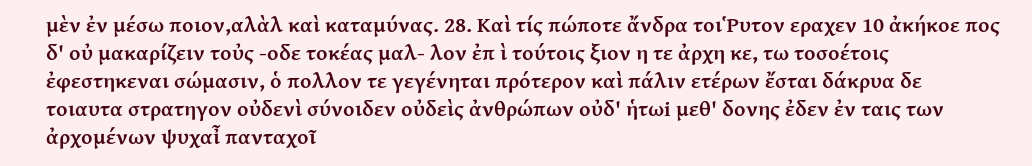μὲν ἐν μέσω ποιον,αλὰλ καὶ καταμύνας. 28. Καὶ τίς πώποτε ἄνδρα τοιῬυτον εραχεν 10 ἀκήκοε πος δ' οὐ μακαρίζειν τοὐς -οδε τοκέας μαλ- λον ἐπ ὶ τούτοις ξιον η τε ἀρχη κε, τω τοσοέτοις ἐφεστηκεναι σώμασιν, ὁ πολλον τε γεγένηται πρότερον καὶ πάλιν ετέρων ἔσται δάκρυα δε τοιαυτα στρατηγον οὐδενὶ σύνοιδεν οὐδεὶς ἀνθρώπων οὐδ' ἡτωi μεθ' δονης ἐδεν ἐν ταις των ἀρχομένων ψυχαἶ πανταχοῖ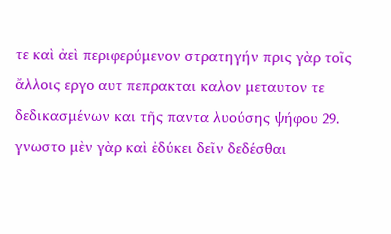τε καὶ ἀεὶ περιφερύμενον στρατηγήν πρις γὰρ τοῖς ἄλλοις εργο αυτ πεπρακται καλον μεταυτον τε δεδικασμένων και τῆς παντα λυούσης ψήφου 29. γνωστο μὲν γὰρ καὶ ἐδύκει δεῖν δεδέσθαι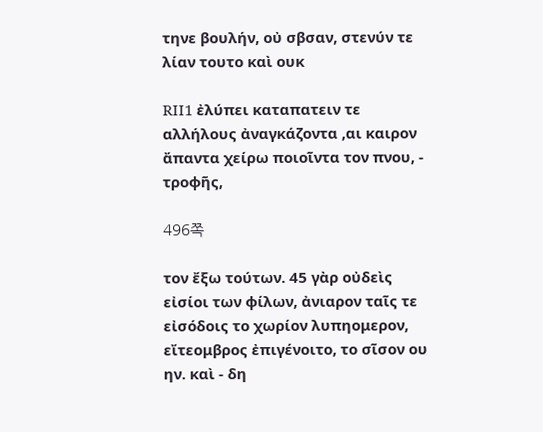τηνε βουλήν, οὐ σβσαν, στενύν τε λίαν τουτο καὶ ουκ

RII1 ἐλύπει καταπατειν τε αλλήλους ἀναγκάζοντα ,αι καιρον ἄπαντα χείρω ποιοῖντα τον πνου, - τροφῆς,

496쪽

τον ἔξω τούτων. 45 γὰρ οὐδεὶς εἰσίοι των φίλων, ἀνιαρον ταῖς τε εἰσόδοις το χωρίον λυπηομερον, εἴτεομβρος ἐπιγένοιτο, το σῖσον ου ην. καὶ - δη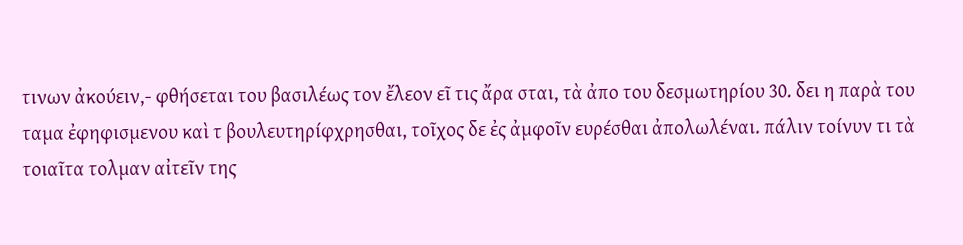τινων ἀκούειν,- φθήσεται του βασιλέως τον ἔλεον εῖ τις ἄρα σται, τὰ ἀπο του δεσμωτηρίου 30. δει η παρὰ του ταμα ἐφηφισμενου καὶ τ βουλευτηρίφχρησθαι, τοῖχος δε ἐς ἀμφοῖν ευρέσθαι ἀπολωλέναι. πάλιν τοίνυν τι τὰ τοιαῖτα τολμαν αἰτεῖν της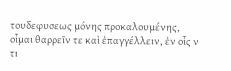τουδεφυσεως μόνης προκαλουμένης, οἶμαι θαρρεῖν τε καὶ ἐπαγγέλλειν, ἐν οἷς ν τι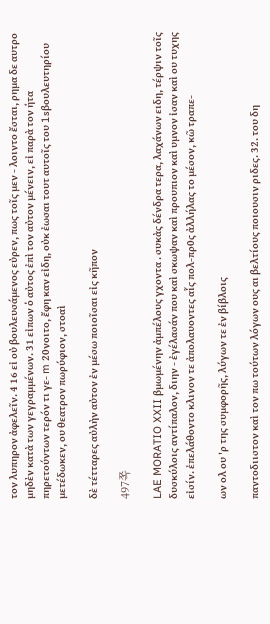τον λυπηρον ἀφελεῖν. 4 16 εἰ οὐ βουλευσάμενος εὐρεν, πως τοῖς μεν - λοιντο ἔσται, ρημα δε αυτρο μηδὲν κατὰ των γεγραμμένων. 31 εἰπων ὁ αὐτος ἐπὶ τον αὐτον μένειν, εἰ παρὰ τον ἡτα πηρετούντων τερόν τι γε- m 20νοιτο, ἔφη καν εἰδη, οὐκ ἐωσαι τουτ αυτοῖς του 1sβουλευτηρίου μετέδωκεν, ου θεατρον πωρύφιον, στοαὶ

δὲ τέτταρες αὐλὴν αὐτον ἐν μέσω ποιοῖσαι εἰς κῆπον

497쪽

LAE MORATIO XXII βμωμένην ἀμπέλους γχοντα . συκὰς δένδρα τερα, λαχάνων ειδη, τέρψιν τοῖς δυσκύλοις αντίπαλον, διην - ἐγέλασάν που καὶ σκωψαν καὶ προυπιον καὶ υμνον ἰσαν καὶ ου τυχης εἰσίν. ἐπελάθοντο κλινον τε ἀπολαυοντες αἷς πολ-πρ0ς ἀλλήλας το μέσον, κῶ τραπε-

ων ολ ου 'ρ της συμφορῆς, λύγων τε ἐν βίβλοις

παντοδιιστον καὶ τον πω τούτων λόγων ους αι βελτίους ποιουσιν ριδες. 32. του δη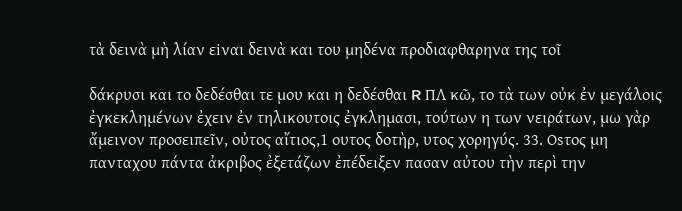τὰ δεινὰ μὴ λίαν εiναι δεινὰ και του μηδένα προδιαφθαρηνα της τοῖ

δάκρυσι και το δεδέσθαι τε μου και η δεδέσθαι R ΠΛ κῶ, το τὰ των οὐκ ἐν μεγάλοις ἐγκεκλημένων ἐχειν ἐν τηλικουτοις ἐγκλημασι, τούτων η των νειράτων, μω γὰρ ἄμεινον προσειπεῖν, οὐτος αἴτιος,1 ουτος δοτὴρ, υτος χορηγύς. 33. Osτος μη πανταχου πάντα ἀκριβος ἐξετάζων ἐπέδειξεν πασαν αὐτου τὴν περὶ την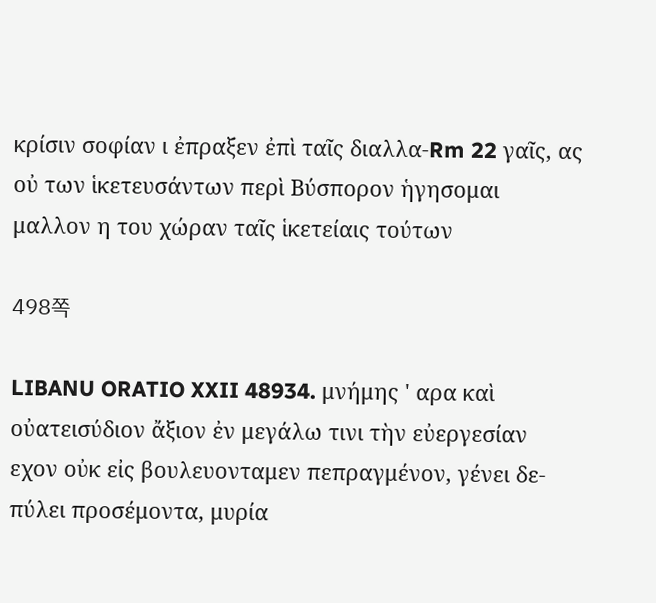κρίσιν σοφίαν ι ἐπραξεν ἐπὶ ταῖς διαλλα-Rm 22 γαῖς, ας οὐ των ἱκετευσάντων περὶ Bύσπορον ἡγησομαι μαλλον η του χώραν ταῖς ἱκετείαις τούτων

498쪽

LIBANU ORATIO XXII 48934. μνήμης ' αρα καὶ οὐατεισύδιον ἄξιον ἐν μεγάλω τινι τὴν εὐεργεσίαν εχον οὐκ εἰς βουλευονταμεν πεπραγμένον, γένει δε-πύλει προσέμοντα, μυρία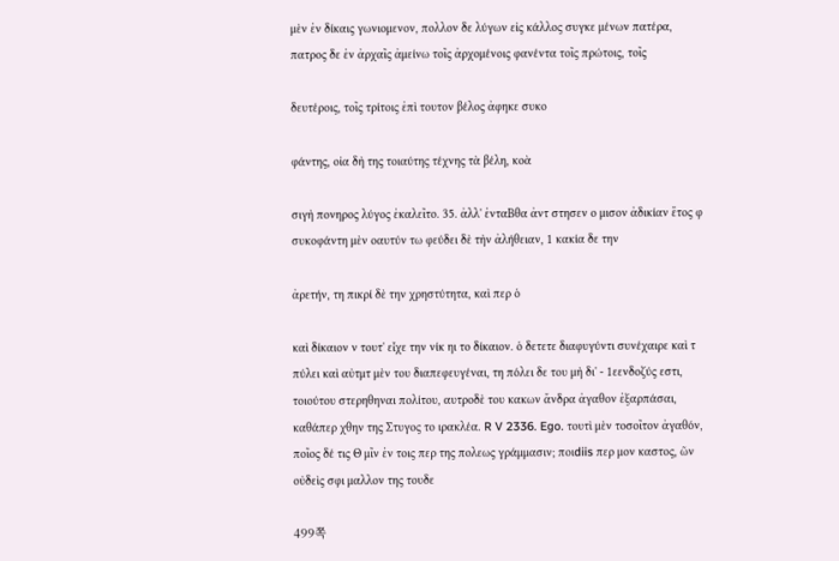μὲν ἐν δίκαις γωνιομενον, πολλον δε λύγων εἰς κάλλος συγκε μένων πατέρα, πατρος δε ἐν ἀρχαῖς ἀμείνω τοῖς ἀρχομένοις φανέντα τοῖς πρώτοις, τοῖς

δευτέροις, τοῖς τρίτοις ἐπὶ τουτον βέλος ἀφηκε συκο

φάντης, οἰα δὴ της τοιαύτης τέχνης τὰ βέλη, κοὰ

σιγὴ πονηρος λύγος ἐκαλεῖτο. 35. ἀλλ' ἐνταBθα ἀντ στησεν ο μισον ἀδικίαν ἔτος φ συκοφάντη μὲν οαυτύν τω φεύδει δὲ τὴν ἀλήθειαν, 1 κακία δε την

ἀρετήν, τη πικρί δὲ την χρηστύτητα, καὶ περ ὁ

καὶ δίκαιον ν τουτ' εἶχε την νίκ ηι το δίκαιον. ὁ δετετε διαφυγύντι συνέχαιρε καὶ τ πύλει καὶ αὐτμτ μὲν του διαπεφευγέναι, τη πόλει δε του μὴ δι' - 1εενδοζύς εστι, τοιούτου στερηθηναι πολίτου, αυτροδὲ του κακων ἄνδρα ἀγαθον ἐξαρπάσαι, καθάπερ χθην της Στυγος το ιρακλέα. R V 2336. Ego. τουτὶ μὲν τοσοῖτον ἀγαθόν, ποῖος δέ τις Θ μῖν ἐν τοις περ της πολεως γράμμασιν; ποιdiis περ μον καστος, ῶν οὐδεὶς σφι μαλλον της τουδε

499쪽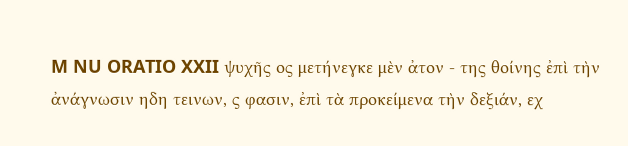M NU ORATIO XXII ψυχῆς ος μετήνεγκε μὲν ἀτον - της θοίνης ἐπὶ τὴν ἀνάγνωσιν ηδη τεινων, ς φασιν, ἐπὶ τὰ προκείμενα τὴν δεξιάν, εχ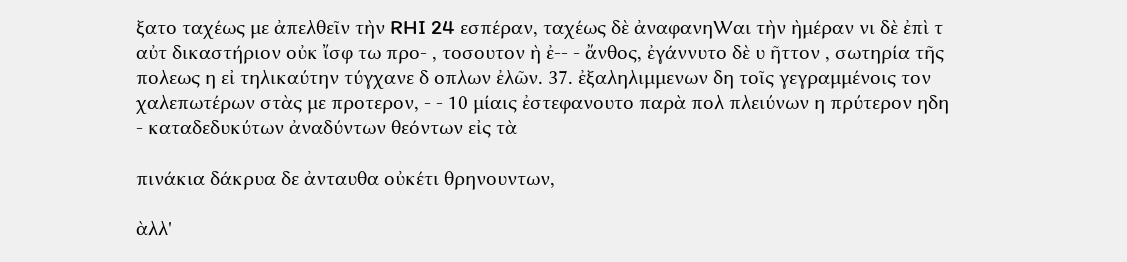ξατο ταχέως με ἀπελθεῖν τὴν RHI 24 εσπέραν, ταχέως δὲ ἀναφανηWαι τὴν ὴμέραν νι δὲ ἐπὶ τ αὐτ δικαστήριον οὐκ ἴσφ τω προ- , τοσουτον ὴ ἐ-- - ἄνθος, ἐγάννυτο δὲ υ ῆττον , σωτηρία τῆς πολεως η εἰ τηλικαύτην τύγχανε δ οπλων ἐλῶν. 37. ἐξαληλιμμενων δη τοῖς γεγραμμένοις τον χαλεπωτέρων στὰς με προτερον, - - 10 μίαις ἐστεφανουτο παρὰ πολ πλειύνων η πρύτερον ηδη - καταδεδυκύτων ἀναδύντων θεόντων εἰς τὰ

πινάκια δάκρυα δε ἀνταυθα οὐκέτι θρηνουντων,

ὰλλ'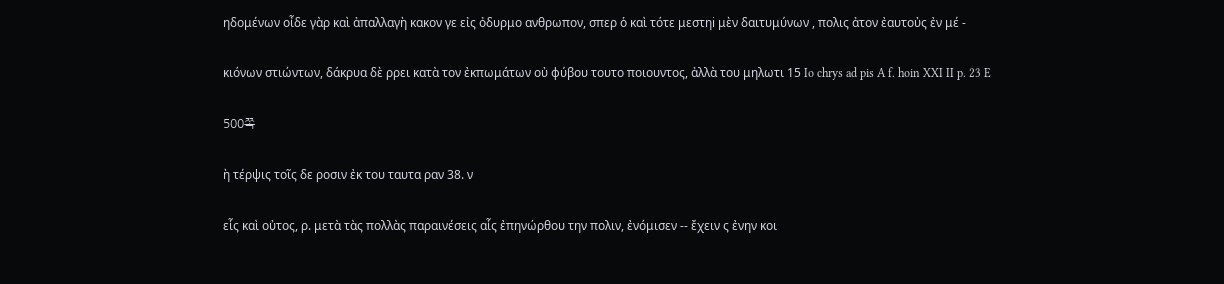ηδομένων οἶδε γὰρ καὶ ἀπαλλαγὴ κακον γε εἰς ὀδυρμο ανθρωπον, σπερ ὁ καὶ τότε μεστηi μὲν δαιτυμύνων , πολις ἀτον ἐαυτοὐς ἐν μέ -

κιόνων στιώντων, δάκρυα δὲ ρρει κατὰ τον ἐκπωμάτων οὐ φύβου τουτο ποιουντος, ἀλλὰ του μηλωτι 15 Io chrys ad pis A f. hoin XXI II p. 23 E

500쪽

ὴ τέρψις τοῖς δε ροσιν ἐκ του ταυτα ραν 38. ν

εἷς καὶ οὐτος, ρ. μετὰ τὰς πολλὰς παραινέσεις αἷς ἐπηνώρθου την πολιν, ἐνόμισεν -- ἔχειν ς ἐνην κοι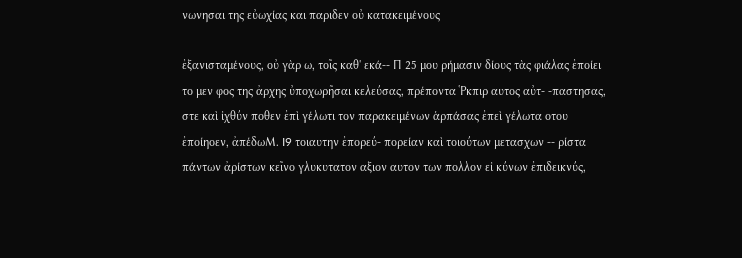νωνησαι της εὐωχίας και παριδεν οὐ κατακειμένους

ἐξανισταμένους, οὐ γὰρ ω, τοῖς καθ' εκά-- Π 25 μου ρήμασιν δίους τὰς φιάλας ἐποίει το μεν φος της ἀρχης ὐποχωρῆσαι κελεύσας, πρέποντα Ῥκπιρ αυτος αὐτ- -παστησας, στε καὶ ἰχθύν ποθεν ἐπὶ γέλωτι τον παρακειμένων ἁρπάσας ἐπεὶ γέλωτα οτου ἐποίηοεν, ἀπέδωM. I9 τοιαυτην ἐπορεύ- πορείαν καὶ τοιούτων μετασχων -- ρίστα πάντων ἀρίστων κεῖνο γλυκυτατον αξιον αυτον των πολλον εἰ κύνων ἐπιδεικνύς,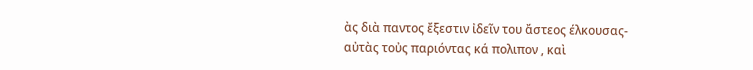ὰς διὰ παντος ἔξεστιν ἰδεῖν του ἄστεος έλκουσας- αὐτὰς τοὐς παριόντας κά πολιπον , καὶ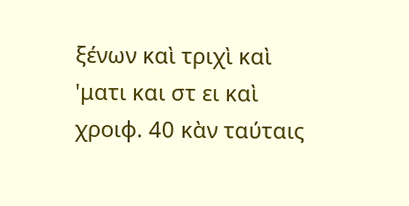ξένων καὶ τριχὶ καὶ 'ματι και στ ει καὶ χροιφ. 40 κὰν ταύταις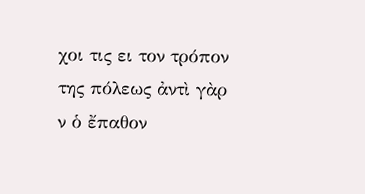χοι τις ει τον τρόπον της πόλεως ἀντὶ γὰρ ν ὁ ἔπαθον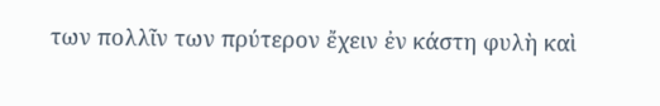των πολλῖν των πρύτερον ἔχειν ἐν κάστη φυλὴ καὶ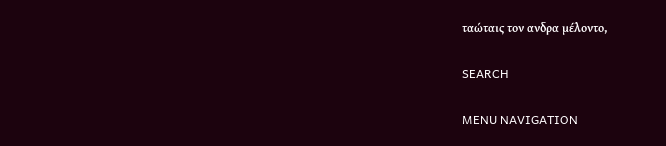ταώταις τον ανδρα μέλοντο,

SEARCH

MENU NAVIGATION